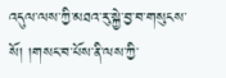འདུལ་ལས་ཀྱི་མཐའ་རུ་སྐྱེ་བྱ་བ་གསུངས་སོ། །གསང་བ་པོས་ནི་ལས་ཀྱི་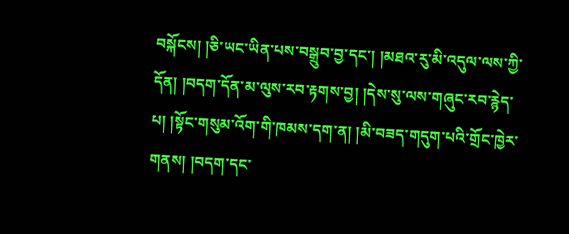བསྐོངས། །ཅི་ཡང་ཡིན་པས་བསྒྲུབ་བྱ་དང་། །མཐའ་རུ་མི་འདུལ་ལས་ཀྱི་དོན། །བདག་དོན་མ་ལུས་རབ་རྟགས་བྱ། །དེས་སུ་ལས་གཞུང་རབ་རྙེད་པ། །སྟོང་གསུམ་འོག་གི་ཁམས་དག་ན། །མི་བཟད་གདུག་པའི་གྲོང་ཁྱེར་གནས། །བདག་དང་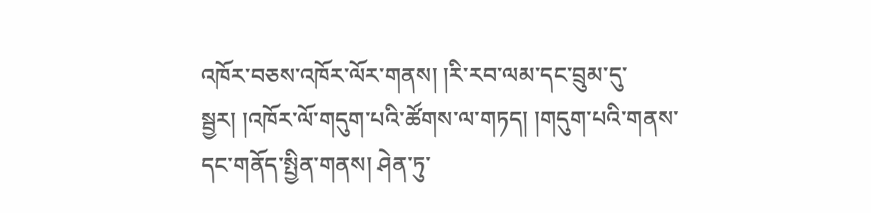འཁོར་བཅས་འཁོར་ལོར་གནས། །རི་རབ་ལམ་དང་བྲུམ་དུ་སྦྱར། །འཁོར་ལོ་གདུག་པའི་ཚོགས་ལ་གཏད། །གདུག་པའི་གནས་དང་གནོད་སྤྱིན་གནས། ཤེན་ཏུ་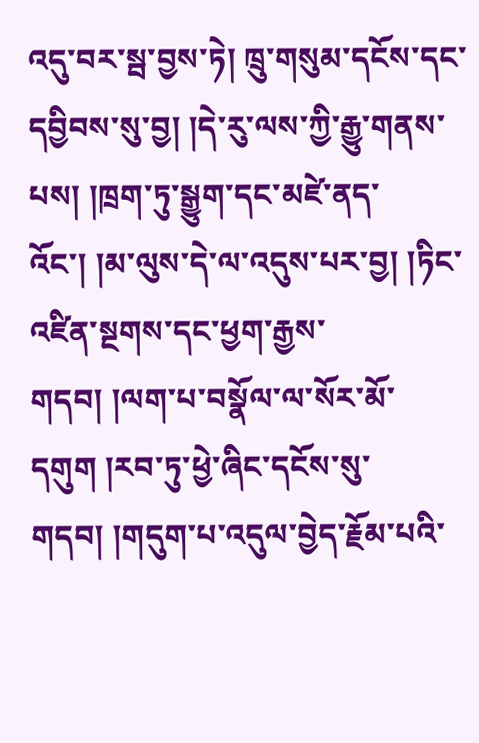འདུ་བར་སྦ་བྱས་ཏེ། ཁྲུ་གསུམ་དངོས་དང་དབྱིབས་སུ་བྱ། །དེ་རུ་ལས་ཀྱི་རྒྱུ་གནས་པས། །ཁྲག་ཏུ་སྒྱུག་དང་མཛེ་ནད་འོང་། །མ་ལུས་དེ་ལ་འདུས་པར་བྱ། །ཏིང་འཛིན་སྔགས་དང་ཕྱག་རྒྱས་གདབ། །ལག་པ་བསྣོལ་ལ་སོར་མོ་དགུག །རབ་ཏུ་ཕྱེ་ཞིང་དངོས་སུ་གདབ། །གདུག་པ་འདུལ་བྱེད་རྗོམ་པའི་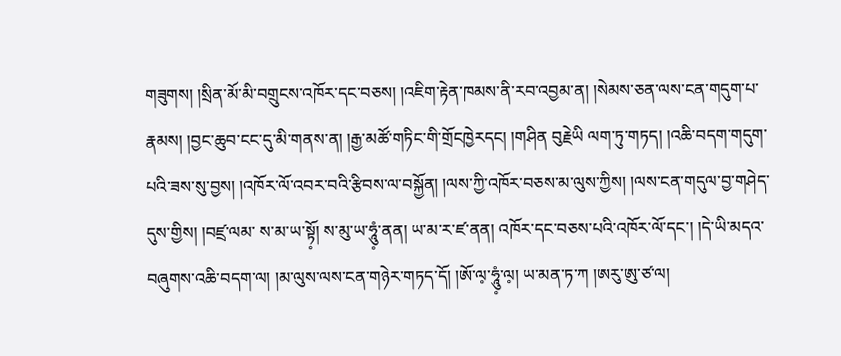གཟུགས། །སྲིན་མོ་མི་བགྲུངས་འཁོར་དང་བཅས། །འཇིག་རྟེན་ཁམས་ནི་རབ་འབྱམ་ན། །སེམས་ཅན་ལས་ངན་གདུག་པ་རྣམས། །བྱང་ཆུབ་ངང་དུ་མི་གནས་ན། །རྒྱ་མཚོ་གཏིང་གི་གྲོངཁྱེརདང། །གཤིན བུརྗེཡི ལག་ཏུ་གཏད། །འཆི་བདག་གདུག་པའི་ཟས་སུ་བྱས། །འཁོར་ལོ་འབར་བའི་རྩིབས་ལ་བསྐྱོན། །ལས་ཀྱི་འཁོར་བཅས་མ་ལུས་ཀྱིས། །ལས་ངན་གདུལ་བྱ་གཤེད་དུས་གྱིས། །བཛྲ་ལམ་ ས་མ་ཡ་སྟོ༷། ས་མུ་ཡ་ཧཱུཾ༷་ནན། ཡ་མ་ར་ཛ་ནན། འཁོར་དང་བཅས་པའི་འཁོར་ལོ་དང་། །དེ་ཡི་མདའ་བཞུགས་འཆི་བདག་ལ། །མ་ལུས་ལས་ངན་གཉེར་གཏད་དོ། །ཨོ་ལ༷་ཧཱུཾ༷་ལ༷། ཡ་མན་ཏ་ཀ །ཨརུ་ཨུ་ཙ་ལ།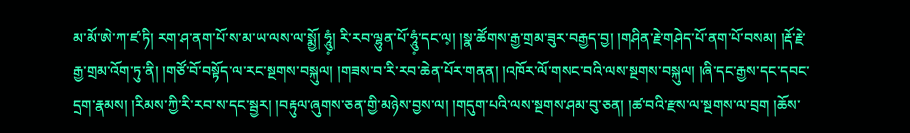མ་མོ་ཨེ་ཀ་ཛ་ཏི། རག་ཤ་ནག་པོ་ས་མ་ཡ་ལས་ལ་སྨྱོ། ཧཱུཾ༷། རི་རབ་ལྷུན་པོ་ཧཱུཾ༷་དང་ལ༷། །སྣ་ཚོགས་རྒྱ་གྲམ་ཟུར་བརྒྱད་བྱ། །གཤིན་རྗེ་གཤེད་པོ་ནག་པོ་བསམ། །རྡོ་རྗེ་རྒྱ་གྲམ་འོག་ཏུ་ནི། །གཙོ་བོ་བསྟོད་ལ་རང་སྔགས་བསྐུལ། །གཟས་བ་རི་རབ་ཆེན་པོར་གནན། །འཁོར་ལོ་གསང་བའི་ལས་སྔགས་བསྐུལ། །ཞི་དང་རྒྱས་དང་དབང་དྲག་རྣམས། །རིམས་ཀྱི་རི་རབ་ས་དང་སྦྱར། །བརྟུལ་ཞུགས་ཅན་གྱི་མཉེས་བྱས་ལ། །གདུག་པའི་ལས་སྔགས་ཤམ་བུ་ཅན། །ཚ་བའི་རྫས་ལ་སྔགས་ལ་བྲག །ཆོས་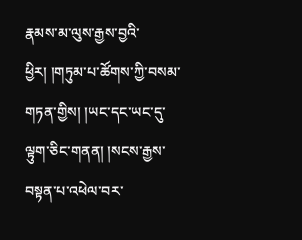རྣམས་མ་ལུས་རྒྱས་བྱའི་ཕྱིར། །གཏུམ་པ་ཚོགས་ཀྱི་བསམ་གཏན་གྱིས། །ཡང་དང་ཡང་དུ་ལྟུག་ཅིང་གནན། །སངས་རྒྱས་བསྟན་པ་འཕེལ་བར་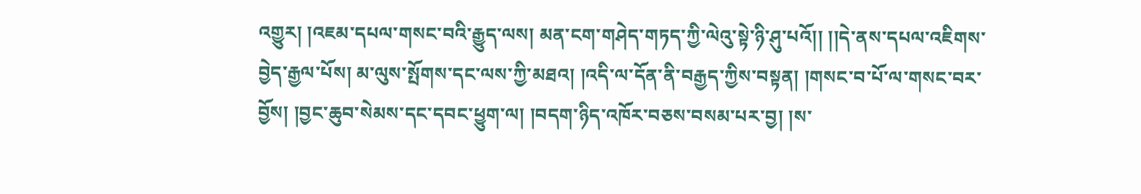འགྱུར། །འཇམ་དཔལ་གསང་བའི་རྒྱུད་ལས། མན་ངག་གཤེད་གཏད་ཀྱི་ལེའུ་སྟེ་ཉི་ཤུ་པའོ།། །།དེ་ནས་དཔལ་འཇིགས་བྱེད་རྒྱལ་པོས། མ་ལུས་སྤོགས་དང་ལས་ཀྱི་མཐའ། །འདི་ལ་དོན་ནི་བརྒྱད་ཀྱིས་བསྟན། །གསང་བ་པོ་ལ་གསང་བར་བྱོས། །བྱང་ཆུབ་སེམས་དང་དབང་ཕྱུག་ལ། །བདག་ཉིད་འཁོར་བཅས་བསམ་པར་བྱ། །ས་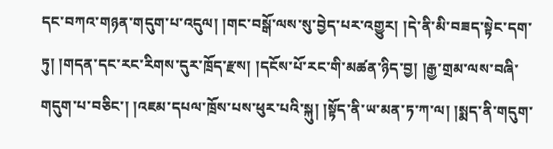དང་བཀའ་གཉན་གདུག་པ་འདུལ། །གང་བསྒོ་ལས་སུ་བྱེད་པར་འགྱུར། །དེ་ནི་མི་བཟད་སྟེང་དག་ཏུ། །གདན་དང་རང་རིགས་དུར་ཁྲོད་རྫས། །དངོས་པོ་རང་གི་མཚན་ཉིད་བྱ། །རྒྱ་གྲམ་ལས་བཞི་གདུག་པ་བཅིང་། །འཇམ་དཔལ་ཁྲོས་པས་ཕུར་པའི་སྐུ། །སྟོད་ནི་ཡ་མན་ཏ་ཀ་ལ། །སྨད་ནི་གདུག་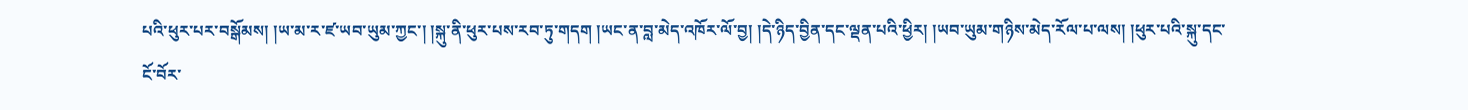པའི་ཕུར་པར་བསྒོམས། །ཡ་མ་ར་ཛ་ཡབ་ཡུམ་ཀྱང་། །སྐུ་ནི་ཕུར་པས་རབ་ཏུ་གདག །ཡང་ན་བླ་མེད་འཁོར་ལོ་བྱ། །དེ་ཉིད་བྱིན་དང་ལྡན་པའི་ཕྱིར། །ཡབ་ཡུམ་གཉིས་མེད་རོལ་པ་ལས། །ཕུར་པའི་སྐུ་དང་ངོ་བོར་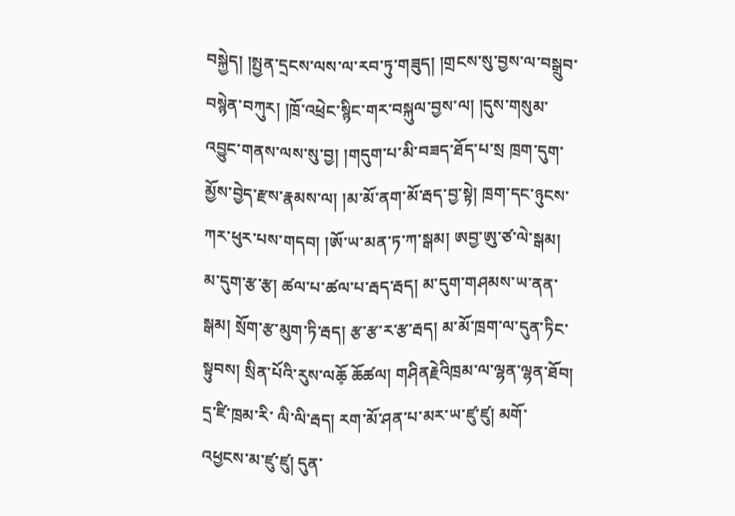བསྐྱེད། །སྤྱན་དྲངས་ལས་ལ་རབ་ཏུ་གཟུད། །གྲངས་སུ་བྱས་ལ་བསྒྲུབ་བསྙེན་བཀུར། །ཁྲོ་འཕྲེང་སྙིང་གར་བསྐུལ་བྱས་ལ། །དུས་གསུམ་འབྱུང་གནས་ལས་སུ་བྱ། །གདུག་པ་མི་བཟད་ཐོད་པ་སྲ ཁྲག་དུག་མྱོས་བྱེད་རྫས་རྣམས་ལ། །མ་མོ་ནག་མོ་རྦད་བྱ་སྟེ། ཁྲག་དང་ཉུངས་ཀར་ཕུར་པས་གདབ། །ཨོ་ཡ་མན་ཏ་ཀ་སྒམ། ཨབྱ་ཨུ་ཙ་ལེ་སྒམ། མ་དུག་རྩ་རྩ། ཚལ་པ་ཚལ་པ་རྦད་རྦད། མ་དུག་གཤམས་ཡ་ནན་སྒམ། སྲོག་རྩ་མུག་ཏི་རྦད། རྩ་རྩ་ར་རྩ་རྦད། མ་མོ་ཁྲག་ལ་དུན་ཏིང་སྟུབས། སྲིན་པོའི་རུས་ལཆོ༷ ཆོཚལ། གཤིནརྗེའིཁྲམ་ལ་ལྷན་ལྷན་ཐོབ། དྲ་ཛི་ཁྲམ་རི་ ལི་ལི་རྦད། རག་མོ་ཤན་པ་མར་ཡ་ཛུ་ཛུ། མགོ་འཕྱངས་མ་ཛུ་ཛུ། དུན་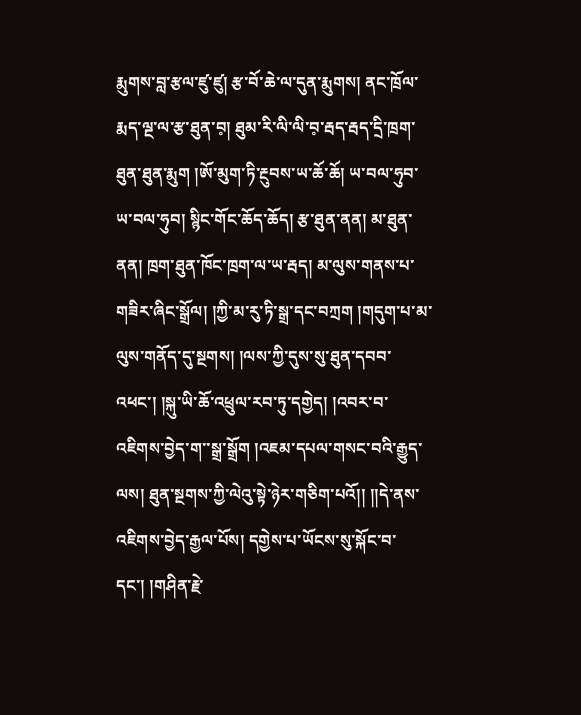རྨུགས་བླ་རྩལ་ཛུ་ཛུ། རྩ་བོ་ཆེ་ལ་དུན་རྨུགས། ནང་ཁྲོལ་རྨད་ལྔ་ལ་རྩ་ཐུན་བ༷། ཐུམ་རི་ལི་ལི་བ༷་རྦད་རྦད་དྲི་ཁྲག་ཐུན་ཐུན་རྨུག །ཨོ་མུག་ཏི་རྔུབས་ཡ་ཆོ་ཆོ། ཡ་བལ་ཧུབ་ཡ་བལ་ཧུབ། སྙིང་གོང་ཆོད་ཆོད། རྩ་ཐུན་ནན། མ་ཐུན་ནན། ཁྲག་ཐུན་ཁོང་ཁྲག་ལ་ཡ་རྦད། མ་ལུས་གནས་པ་གཟིར་ཞིང་སྒྲོལ། །ཀྱི་མ་རུ་ཏི་སྒྲ་དང་བཀྲག །གདུག་པ་མ་ལུས་གནོད་དུ་སྔགས། །ལས་ཀྱི་དུས་སུ་ཐུན་དབབ་འཕང་། །སྐུ་ཡི་ཆོ་འཕྲུལ་རབ་ཏུ་དགྱེད། །འབར་བ་འཇིགས་བྱེད་ག་་སྒྲ་སྒྲོག །འཇམ་དཔལ་གསང་བའི་རྒྱུད་ལས། ཐུན་སྔགས་ཀྱི་ལེའུ་སྟེ་ཉེར་གཅིག་པའོ།། །།དེ་ནས་འཇིགས་བྱེད་རྒྱལ་པོས། དགྱེས་པ་ཡོངས་སུ་སྐོང་བ་དང་། །གཤིན་རྗེ་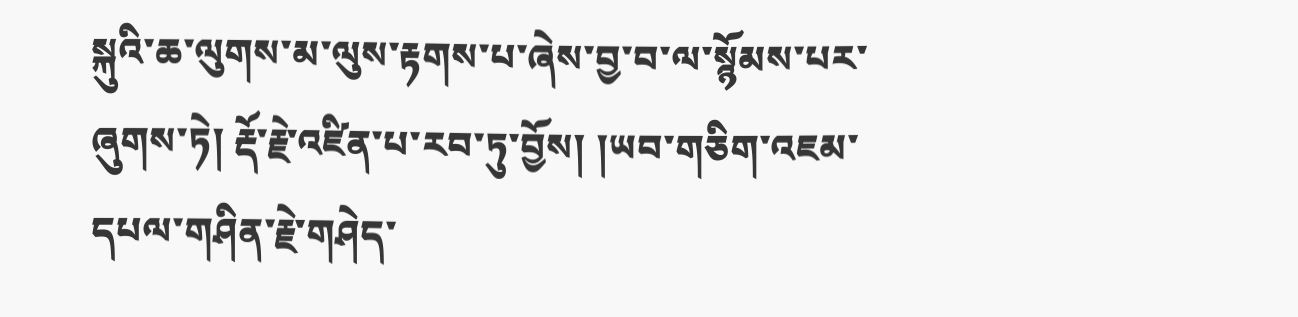སྐུའི་ཆ་ལུགས་མ་ལུས་རྟགས་པ་ཞེས་བྱ་བ་ལ་སྙོམས་པར་ཞུགས་ཏེ། རྡོ་རྗེ་འཛིན་པ་རབ་ཏུ་བྱོས། །ཡབ་གཅིག་འཇམ་དཔལ་གཤིན་རྗེ་གཤེད་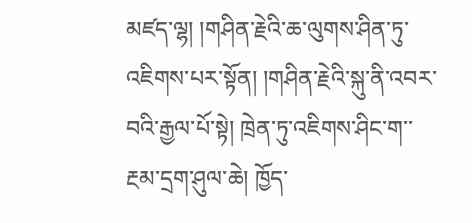མཛད་ལྷ། །གཤིན་རྗེའི་ཆ་ལུགས་ཤིན་ཏུ་འཇིགས་པར་སྟོན། །གཤིན་རྗེའི་སྐུ་ནི་འབར་བའི་རྒྱལ་པོ་སྟེ། ཁྲེན་ཏུ་འཇིགས་ཤིང་ག་་རྔམ་དྲག་ཤུལ་ཆེ། ཁྱོད་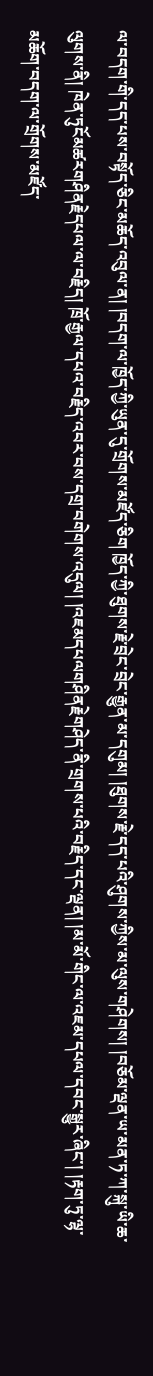ལ་བདག་གི་དད་པས་བསྟོད་ཅིང་མཆོད་འབུལ་ན། །བདག་ལ་ཁྱོད་ཀྱི་ཡུན་དུ་གྲོགས་མཛོད་ཅིག ཁྱོད་ཀྱི་ཐུགས་རྗེ་བྲེང་བྲེང་རྒྱུན་མ་དགུམ། །ཐུགས་རྗེ་དད་པའི་ཤུགས་ཀྱིས་མ་ལུས་གཤེགས། །བཅོམ་ལྡན་ཡ་མན་ཏ་ཀ་སྐུ་ཡི་ཆ་ལུགས་ནི། ཁེན་ཏུངོམཚརགཤིནརྗེདཔལ་ལ་བརྗིད། ཁྲོ་རྒྱལ་དཔའ་བརྗིད་འབར་བས་དགྲ་བགེགས་འདུལ། །འཇམདཔལགཤིནརྗེགཤེད་ནི་གྲགས་པའི་བརྗིད་དང་ལྡན། །མ་མོ་གིང་ལ་འཇམ་དཔལ་དབང་སྒྱུར་ཞིང་། །རྟག་ཏུ་ལྷ་མཆོག་བདག་ལ་གྲོགས་མཛོད་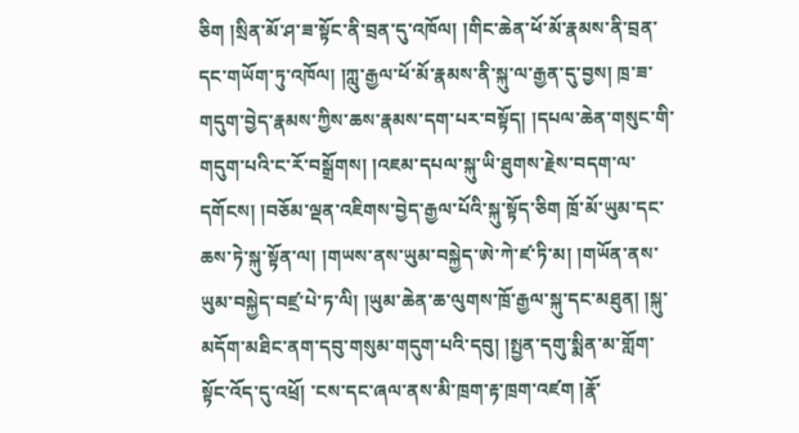ཅིག །སྲིན་མོ་ཤ་ཟ་སྟོང་ནི་བྲན་དུ་འཁོལ། །གིང་ཆེན་ཕོ་མོ་རྣམས་ནི་བྲན་དང་གཡོག་ཏུ་འཁོལ། །ཀླུ་རྒྱལ་ཕོ་མོ་རྣམས་ནི་སྐུ་ལ་རྒྱན་དུ་བྱས། ཁྲ་ཟ་གདུག་བྱེད་རྣམས་ཀྱིས་ཆས་རྣམས་དག་པར་བསྟོད། །དཔལ་ཆེན་གསུང་གི་གདུག་པའི་ང་རོ་བསྒྲོགས། །འཇམ་དཔལ་སྐུ་ཡི་ཐུགས་རྗེས་བདག་ལ་དགོངས། །བཅོམ་ལྡན་འཇིགས་བྱེད་རྒྱལ་པོའི་སྐུ་སྟོད་ཅིག ཁྲོ་མོ་ཡུམ་དང་ཆས་ཏེ་སྐུ་སྟོན་ལ། །གཡས་ནས་ཡུམ་བསྐྱེད་ཨེ་ཀེ་ཛ་ཏི་མ། །གཡོན་ནས་ཡུམ་བསྐྱེད་བཛྲ་པེ་ཏ་ལི། །ཡུམ་ཆེན་ཆ་ལུགས་ཁྲོ་རྒྱལ་སྐུ་དང་མཐུན། །སྐུ་མདོག་མཐིང་ནག་དབུ་གསུམ་གདུག་པའི་དབུ། །སྤྱན་དགུ་སྨིན་མ་གློག་སྟོང་འོད་དུ་འཕྲོ། ་ངས་དང་ཞལ་ནས་མི་ཁྲག་རྟ་ཁྲག་འཛག །རྣོ་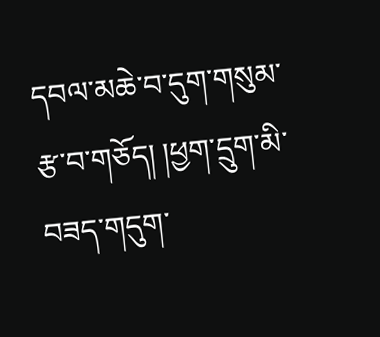དབལ་མཆེ་བ་དུག་གསུམ་རྩ་བ་གཅོད། །ཕྱག་དྲུག་མི་བཟད་གདུག་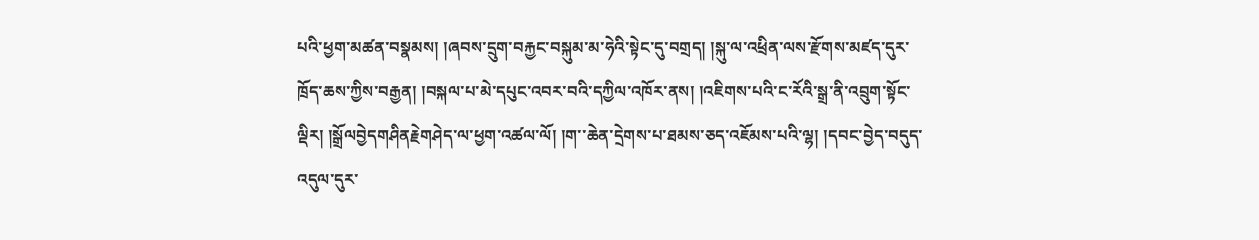པའི་ཕྱག་མཚན་བསྣམས། །ཞབས་དྲུག་བརྐྱང་བསྐུམ་མ་ཧེའི་སྟེང་དུ་བགྲད། །སྐུ་ལ་འཕྲིན་ལས་རྫོགས་མཛད་དུར་ཁྲོད་ཆས་ཀྱིས་བརྒྱན། །བསྐལ་པ་མེ་དཔུང་འབར་བའི་དཀྱིལ་འཁོར་ནས། །འཇིགས་པའི་ང་རོའི་སྒྲ་ནི་འབྲུག་སྟོང་ལྡིར། །སྒྲོལབྱེདགཤིནརྗེགཤེད་ལ་ཕྱག་འཚལ་ལོ། །ག་་ཆེན་དྲེགས་པ་ཐམས་ཅད་འཇོམས་པའི་ལྷ། །དབང་བྱེད་བདུད་འདུལ་དུར་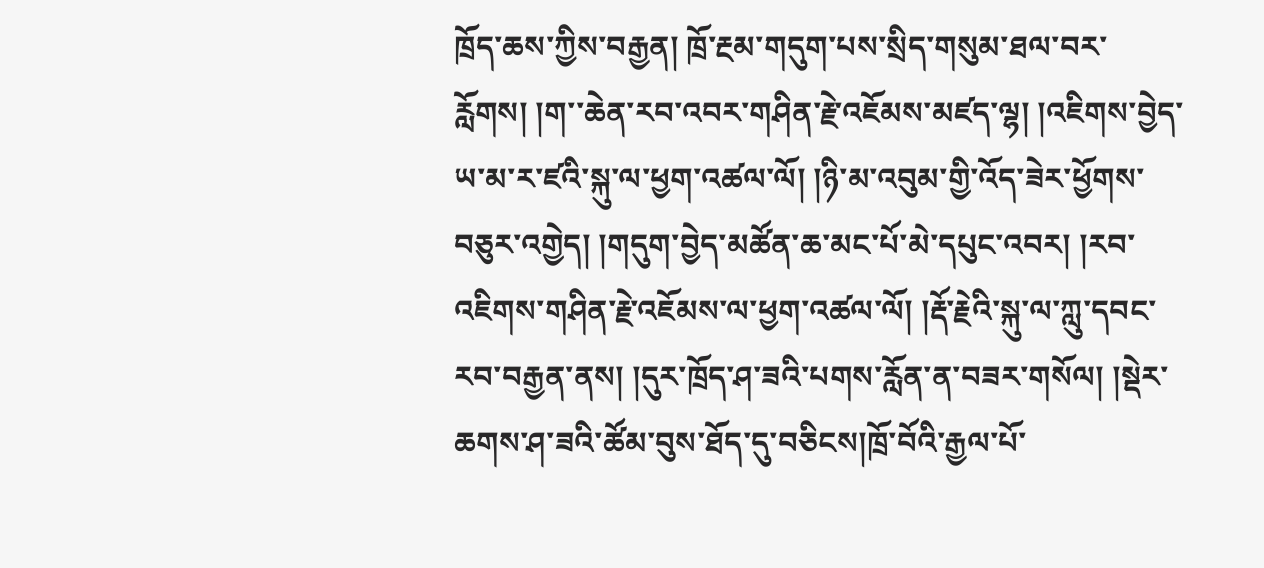ཁྲོད་ཆས་ཀྱིས་བརྒྱན། ཁྲོ་རྔམ་གདུག་པས་སྲིད་གསུམ་ཐལ་བར་རློགས། །ག་་ཆེན་རབ་འབར་གཤིན་རྗེ་འཇོམས་མཛད་ལྷ། །འཇིགས་བྱེད་ཡ་མ་ར་ཛའི་སྐུ་ལ་ཕྱག་འཚལ་ལོ། །ཉི་མ་འབུམ་གྱི་འོད་ཟེར་ཕྱོགས་བཅུར་འགྱེད། །གདུག་བྱེད་མཚོན་ཆ་མང་པོ་མེ་དཔུང་འབར། །རབ་འཇིགས་གཤིན་རྗེ་འཇོམས་ལ་ཕྱག་འཚལ་ལོ། །རྡོ་རྗེའི་སྐུ་ལ་ཀླུ་དབང་རབ་བརྒྱན་ནས། །དུར་ཁྲོད་ཤ་ཟའི་པགས་རློན་ན་བཟར་གསོལ། །སྡེར་ཆགས་ཤ་ཟའི་ཚོམ་བུས་ཐོད་དུ་བཅིངས།ཁྲོ་བོའི་རྒྱལ་པོ་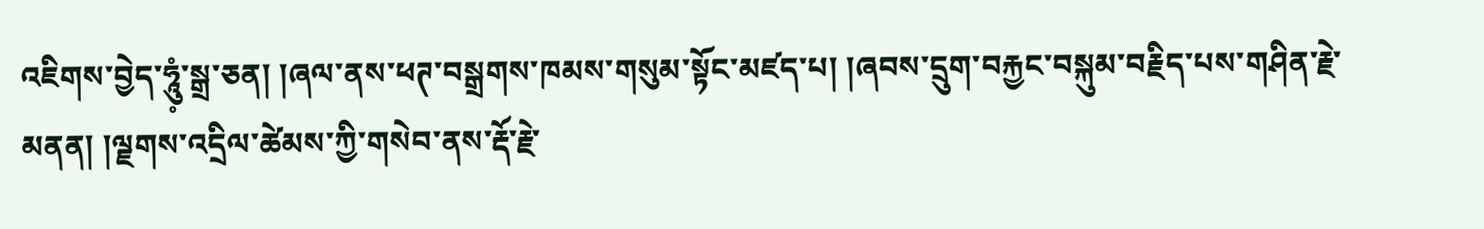འཇིགས་བྱེད་ཧཱུཾ༷་སྒྲ་ཅན། །ཞལ་ནས་ཕཊ་བསྒྲགས་ཁམས་གསུམ་སྟོང་མཛད་པ། །ཞབས་དྲུག་བརྐྱང་བསྐུམ་བརྗིད་པས་གཤིན་རྗེ་མནན། །ལྗགས་འདྲིལ་ཚེམས་ཀྱི་གསེབ་ནས་རྡོ་རྗེ་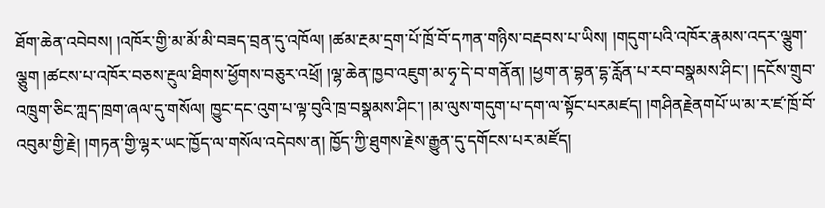ཐོག་ཆེན་འབེབས། །འཁོར་གྱི་མ་མོ་མི་བཟད་བྲན་དུ་འཁོལ། །ཚམ་རྔམ་དྲག་པོ་ཁྲོ་བོ་དཀན་གཉིས་བརྡབས་པ་ཡིས། །གདུག་པའི་འཁོར་རྣམས་འདར་ལྕུག་ལྕུག །ཚངས་པ་འཁོར་བཅས་རྔུལ་ཐིགས་ཕྱོགས་བཅུར་འཕྲོ། །ལྷ་ཆེན་ཁྱབ་འཇུག་མ་ཧྭ་དེ་བ་གནོན། །ཕྱག་ན་བྷན་དྷ་རློན་པ་རབ་བསྣམས་ཤིང་། །དངོས་གྲུབ་འཁྲུག་ཅིང་ཀླད་ཁྲག་ཞལ་དུ་གསོལ། ཁྱུང་དང་འུག་པ་ལྟ་བུའི་ཁྲ་བསྣམས་ཤིང་། །མ་ལུས་གདུག་པ་དག་ལ་སྟོང་པརམཛད། །གཤིནརྗེནགཔོ་ཡ་མ་ར་ཛ་ཁྲོ་བོ་འབུམ་གྱི་རྗེ། །གཏན་གྱི་ལྷར་ཡང་ཁྱོད་ལ་གསོལ་འདེབས་ན། ཁྱོད་ཀྱི་ཐུགས་རྗེས་རྒྱུན་དུ་དགོངས་པར་མཛོད།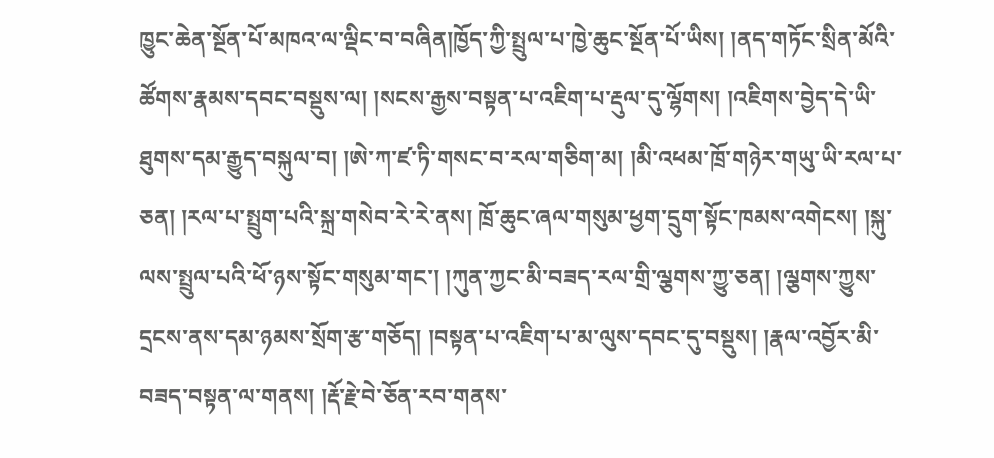ཁྱུང་ཆེན་སྔོན་པོ་མཁའ་ལ་ལྡིང་བ་བཞིན།ཁྱོད་ཀྱི་སྤྲུལ་པ་ཁྱེ་ཆུང་སྔོན་པོ་ཡིས། །ནད་གཏོང་སྲིན་མོའི་ཚོགས་རྣམས་དབང་བསྡུས་ལ། །སངས་རྒྱས་བསྟན་པ་འཇིག་པ་རྡུལ་དུ་ལྷོགས། །འཇིགས་བྱེད་དེ་ཡི་ཐུགས་དམ་རྒྱུད་བསྐུལ་བ། །ཨེ་ཀ་ཛ་ཏི་གསང་བ་རལ་གཅིག་མ། །མི་འཕམ་ཁྲོ་གཉེར་གཡུ་ཡི་རལ་པ་ཅན། །རལ་པ་སྤྲུག་པའི་སྐྲ་གསེབ་རེ་རེ་ནས། ཁྲོ་ཆུང་ཞལ་གསུམ་ཕྱག་དྲུག་སྟོང་ཁམས་འགེངས། །སྐུ་ལས་སྤྲུལ་པའི་ཕོ་ཉས་སྟོང་གསུམ་གང་། །ཀུན་ཀྱང་མི་བཟད་རལ་གྲི་ལྕགས་ཀྱུ་ཅན། །ལྕགས་ཀྱུས་དྲངས་ནས་དམ་ཉམས་སྲོག་རྩ་གཅོད། །བསྟན་པ་འཇིག་པ་མ་ལུས་དབང་དུ་བསྡུས། །རྣལ་འབྱོར་མི་བཟད་བསྟན་ལ་གནས། །རྡོ་རྗེ་བེ་ཅོན་རབ་གནས་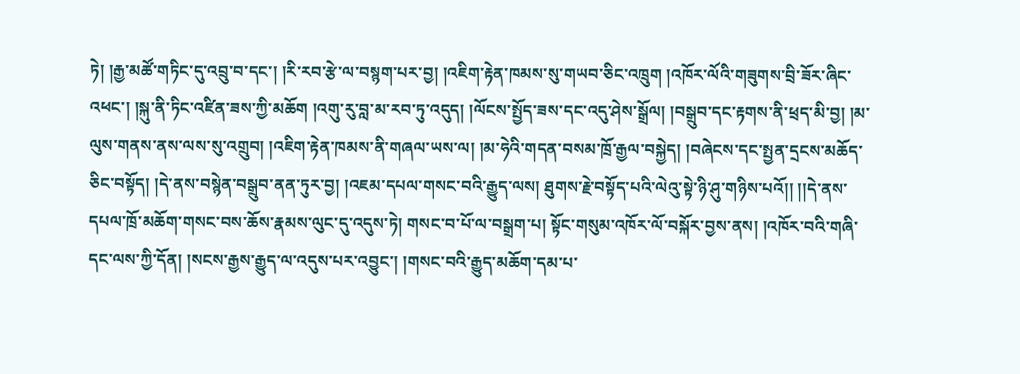ཏེ། །རྒྱ་མཚོ་གཏིང་དུ་འབྲུ་བ་དང་། །རི་རབ་རྩེ་ལ་བསྙག་པར་བྱ། །འཇིག་རྟེན་ཁམས་སུ་གཡབ་ཅིང་འཁྲུག །འཁོར་ལོའི་གཟུགས་བྲི་ཟོར་ཞིང་འཕང་། །སྐུ་ནི་ཏིང་འཛིན་ཟས་ཀྱི་མཆོག །འགུ་རུ་བླ་མ་རབ་ཏུ་འདུད། །ལོངས་སྤྱོད་ཟས་དང་འདུ་ཤེས་སྒྲོལ། །བསྒྲུབ་དང་རྟགས་ནི་ཕྲད་མི་བྱ། །མ་ལུས་གནས་ནས་ལས་སུ་འགྲུབ། །འཇིག་རྟེན་ཁམས་ནི་གཞལ་ཡས་ལ། །མ་ཧེའི་གདན་བསམ་ཁྲོ་རྒྱལ་བསྐྱེད། །བཞེངས་དང་སྤྱན་དྲངས་མཆོད་ཅིང་བསྟོད། །དེ་ནས་བསྙེན་བསྒྲུབ་ནན་ཏུར་བྱ། །འཇམ་དཔལ་གསང་བའི་རྒྱུད་ལས། ཐུགས་རྗེ་བསྟོད་པའི་ལེའུ་སྟེ་ཉི་ཤུ་གཉིས་པའོ།། །།དེ་ནས་དཔལ་ཁྲོ་མཆོག་གསང་བས་ཆོས་རྣམས་ལུང་དུ་འདུས་ཏེ། གསང་བ་པོ་ལ་བསྒྲག་པ། སྟོང་གསུམ་འཁོར་ལོ་བསྐོར་བྱས་ནས། །འཁོར་བའི་གཞི་དང་ལས་ཀྱི་དོན། །སངས་རྒྱས་རྒྱུད་ལ་འདུས་པར་འབྱུང་། །གསང་བའི་རྒྱུད་མཆོག་དམ་པ་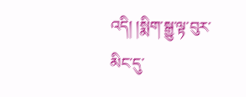འདི། །སྨིག་སྒྱུ་ལྟ་བུར་མིང་དུ་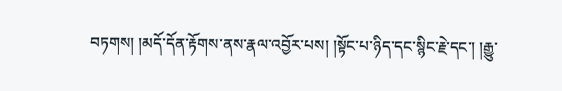བཏགས། །མདོ་དོན་རྟོགས་ནས་རྣལ་འབྱོར་པས། །སྟོང་པ་ཉིད་དང་སྙིང་རྗེ་དང་། །རྒྱུ་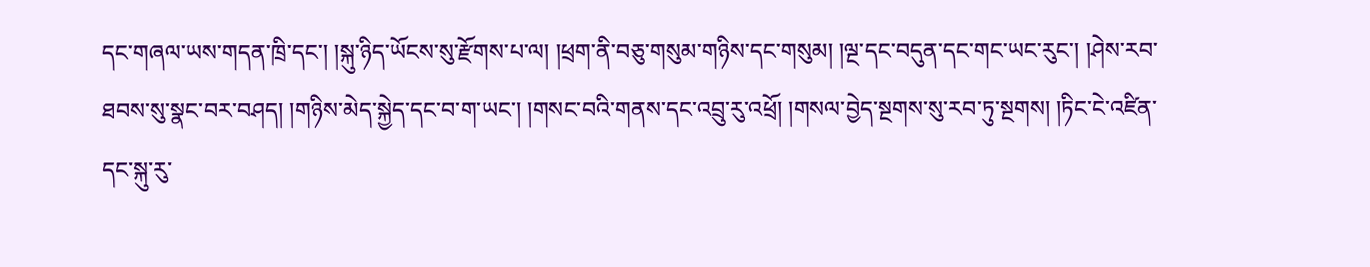དང་གཞལ་ཡས་གདན་ཁྲི་དང་། །སྐུ་ཉིད་ཡོངས་སུ་རྫོགས་པ་ལ། །ཕྲག་ནི་བཅུ་གསུམ་གཉིས་དང་གསུམ། །ལྔ་དང་བདུན་དང་གང་ཡང་རུང་། །ཤེས་རབ་ཐབས་སུ་སྣང་བར་བཤད། །གཉིས་མེད་སྐྱེད་དང་བ་ག་ཡང་། །གསང་བའི་གནས་དང་འབྲུ་རུ་འཕྲོ། །གསལ་བྱེད་སྔགས་སུ་རབ་ཏུ་སྔགས། །ཏིང་ངེ་འཛིན་དང་སྐུ་རུ་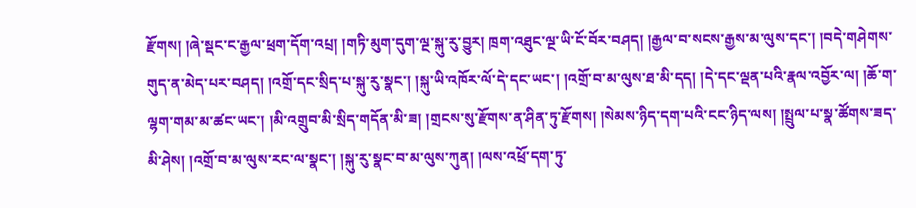རྫོགས། །ཞེ་སྡང་ང་རྒྱལ་ཕྲག་དོག་འཔྲ། །གཏི་མུག་དུག་ལྔ་སྐུ་རུ་བྱུར། ཁྲག་འཐུང་ལྔ་ཡི་ངོ་བོར་བཤད། །རྒྱལ་བ་སངས་རྒྱས་མ་ལུས་དང་། །བདེ་གཤེགས་གུད་ན་མེད་པར་བཤད། །འགྲོ་དང་སྲིད་པ་སྐུ་རུ་སྣང་། །སྐུ་ཡི་འཁོར་ལོ་དེ་དང་ཡང་། །འགྲོ་བ་མ་ལུས་ཐ་མི་དད། །དེ་དང་ལྡན་པའི་རྣལ་འབྱོར་ལ། །ཆོ་ག་ལྷག་གམ་མ་ཚང་ཡང་། །མི་འགྲུབ་མི་སྲིད་གདོན་མི་ཟ། །གྲངས་སུ་རྫོགས་ན་ཤིན་ཏུ་རྫོགས། །སེམས་ཉིད་དག་པའི་ངང་ཉིད་ལས། །སྤྲུལ་པ་སྣ་ཚོགས་ཟད་མི་ཤེས། །འགྲོ་བ་མ་ལུས་རང་ལ་སྣང་། །སྐུ་རུ་སྣང་བ་མ་ལུས་ཀུན། །ལས་འཕྲོ་དག་ཏུ་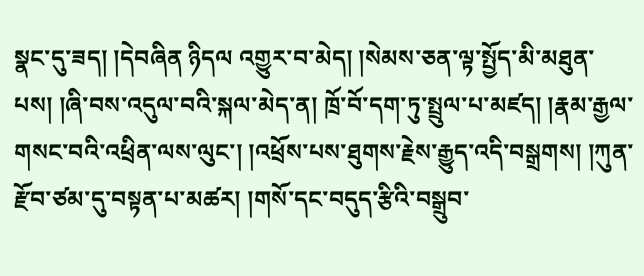སྣང་དུ་ཟད། །དེབཞིན ཉིདལ འགྱུར་བ་མེད། །སེམས་ཅན་ལྟ་སྤྱོད་མི་མཐུན་པས། །ཞི་བས་འདུལ་བའི་སྐལ་མེད་ན། ཁྲོ་བོ་དག་ཏུ་སྤྲུལ་པ་མཛད། །རྣམ་རྒྱལ་གསང་བའི་འཕྲིན་ལས་ལུང་། །འཕྲོས་པས་ཐུགས་རྗེས་རྒྱུད་འདི་བསྒྲགས། །ཀུན་རྫོབ་ཙམ་དུ་བསྟན་པ་མཚར། །གསོ་དང་བདུད་རྩིའི་བསྒྲུབ་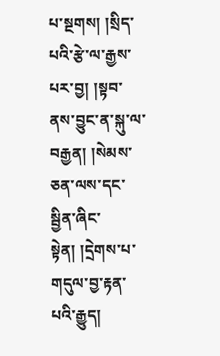པ་སྔགས། །སྲིད་པའི་རྩེ་ལ་རྒྱས་པར་བྱ། །སྟབ་ནས་བྱུང་ན་སྐུ་ལ་བརྒྱན། །སེམས་ཅན་ལས་དང་སྦྱིན་ཞིང་སྟེན། །དྲེགས་པ་གདུལ་བྱ་རྟན་པའི་རྒྱུད།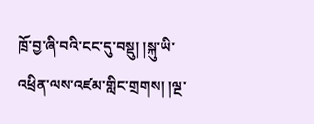ཁྲོ་བྱ་ཞི་བའི་ངང་དུ་བསྡུ། །སྐུ་ཡི་འཕྲིན་ལས་འཛམ་གླིང་གྲགས། །ལྔ་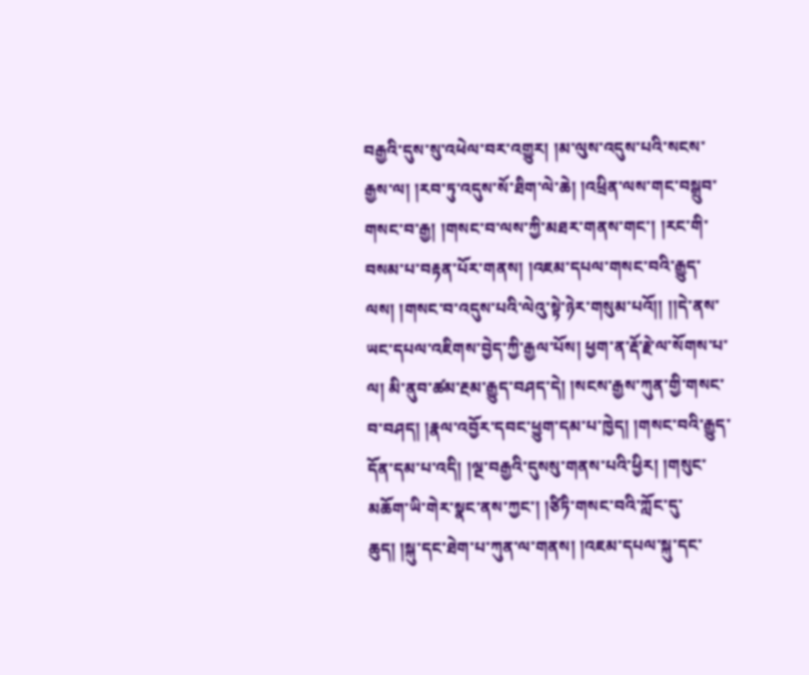བརྒྱའི་དུས་སུ་འཕེལ་བར་འགྱུར། །མ་ལུས་འདུས་པའི་སངས་རྒྱས་ལ། །རབ་ཏུ་འདུས་སོ་ཐིག་ལེ་ཆེ། །འཕྲིན་ལས་གང་བསྒྲུབ་གསང་བ་རྒྱ། །གསང་བ་ལས་ཀྱི་མཐར་གནས་གང་། །རང་གི་བསམ་པ་བརྟན་པོར་གནས། །འཇམ་དཔལ་གསང་བའི་རྒྱུད་ལས། །གསང་བ་འདུས་པའི་ལེའུ་སྟེ་ཉེར་གསུམ་པའོ།། །།དེ་ནས་ཡང་དཔལ་འཇིགས་བྱེད་ཀྱི་རྒྱལ་པོས། ཕྱག་ན་རྡོ་རྗེ་ལ་སོགས་པ་ལ། མི་ནུབ་ཚམ་རྔམ་རྒྱུད་བཤད་དེ། །སངས་རྒྱས་ཀུན་གྱི་གསང་བ་བཤད། །རྣལ་འབྱོར་དབང་ཕྱུག་དམ་པ་ཁྱེད། །གསང་བའི་རྒྱུད་དོན་དམ་པ་འདི། །ལྔ་བརྒྱའི་དུསསུ་གནས་པའི་ཕྱིར། །གསུང་མཆོག་ཡི་གེར་སྣང་ནས་ཀྱང་། །ཙིཏི་གསང་བའི་ཀློང་དུ་ཆུད། །སྐུ་དང་ཐེག་པ་ཀུན་ལ་གནས། །འཇམ་དཔལ་སྐུ་དང་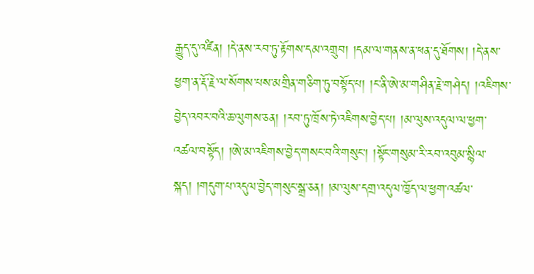རྒྱུད་དུ་འཛིན། །དེ་ནས་རབ་ཏུ་རྟོགས་དམ་འགྲུབ། །དམ་ལ་གནས་ན་ཕན་དུ་ཐོགས། །དེ་ནས་ཕྱག་ན་རྡོ་རྗེ་ལ་སོགས་པས་མགྲིན་གཅིག་ཏུ་བསྟོད་པ། །ང་ནི་ཨེ་མ་གཤིན་རྗེ་གཤེད། །འཇིགས་བྱེད་འབར་བའི་ཆ་ལུགས་ཅན། །རབ་ཏུ་ཁྲོས་ཏེ་འཇིགས་བྱེད་པ། །མ་ལུས་འདུལ་ལ་ཕྱག་འཚལ་བསྟོད། །ཨེ་མ་འཇིགས་བྱེད་གསང་བའི་གསུང་། །སྟོང་གསུམ་རི་རབ་འབུམ་སྙིལ་སྐད། །གདུག་པ་འདུལ་བྱེད་གསུང་སྒྲ་ཅན། །མ་ལུས་དགྲ་འདུལ་ཁྱོད་ལ་ཕྱག་འཚལ་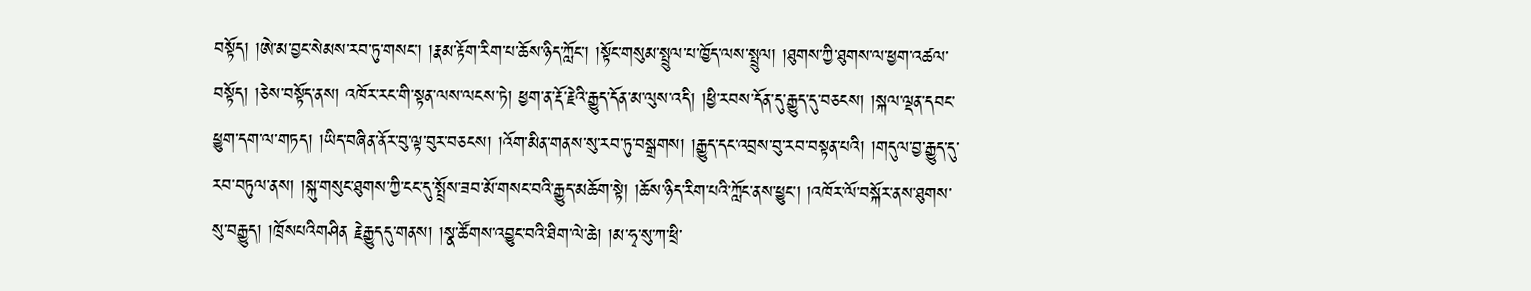བསྟོད། །ཨེ་མ་བྱང་སེམས་རབ་ཏུ་གསང་། །རྣམ་རྟོག་རིག་པ་ཆོས་ཉིད་ཀློང་། །སྟོང་གསུམ་སྤྲུལ་པ་ཁྱོད་ལས་སྤྲུལ། །ཐུགས་ཀྱི་ཐུགས་ལ་ཕྱག་འཚལ་བསྟོད། །ཅེས་བསྟོད་ནས། འཁོར་རང་གི་སྟན་ལས་ལངས་ཏེ། ཕྱག་ན་རྡོ་རྗེའི་རྒྱུད་དོན་མ་ལུས་འདི། །ཕྱི་རབས་དོན་དུ་རྒྱུད་དུ་བཅངས། །སྐལ་ལྡན་དབང་ཕྱུག་དག་ལ་གཏད། །ཡིད་བཞིན་ནོར་བུ་ལྟ་བུར་བཅངས། །འོག་མིན་གནས་སུ་རབ་ཏུ་བསྒྲགས། །རྒྱུད་དང་འབྲས་བུ་རབ་བསྟན་པའི། །གདུལ་བྱ་རྒྱུད་དུ་རབ་བཏུལ་ནས། །སྐུ་གསུང་ཐུགས་ཀྱི་ངང་དུ་སྤྲོས་ཟབ་མོ་གསང་བའི་རྒྱུད་མཆོག་སྟེ། །ཆོས་ཉིད་རིག་པའི་ཀློང་ནས་ཕྱུང་། །འཁོར་ལོ་བསྐོར་ནས་ཐུགས་སུ་བརྒྱུད། །ཁྲོསཔའིགཤིན རྗེརྒྱུདདུ་གནས། །སྣ་ཚོགས་འབྱུང་བའི་ཐིག་ལེ་ཆེ། །མ་ཧྭ་སུ་ཀ་ཕྲི་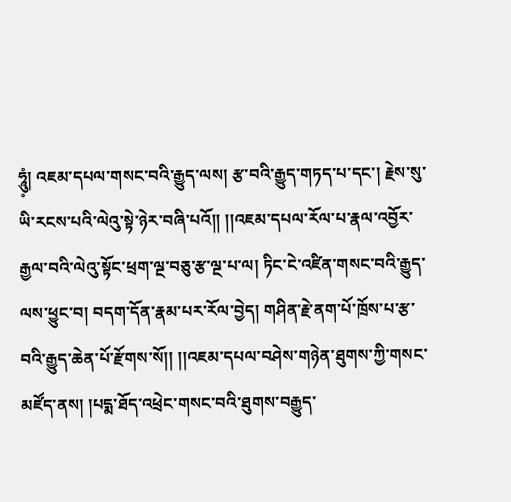ཧཱུཾ༷། འཇམ་དཔལ་གསང་བའི་རྒྱུད་ལས། རྩ་བའི་རྒྱུད་གཏད་པ་དང་། རྗེས་སུ་ཡི་རངས་པའི་ལེའུ་སྟེ་ཉེར་བཞི་པའོ།། །།འཇམ་དཔལ་རོལ་པ་རྣལ་འབྱོར་རྒྱལ་བའི་ལེའུ་སྟོང་ཕྲག་ལྔ་བཅུ་རྩ་ལྔ་པ་ལ། ཏིང་ངེ་འཛིན་གསང་བའི་རྒྱུད་ལས་ཕྱུང་བ། བདག་དོན་རྣམ་པར་རོལ་བྱེད། གཤིན་རྗེ་ནག་པོ་ཁྲོས་པ་རྩ་བའི་རྒྱུད་ཆེན་པོ་རྫོགས་སོ།། །།འཇམ་དཔལ་བཤེས་གཉེན་ཐུགས་ཀྱི་གསང་མཛོད་ནས། །པདྨ་ཐོད་འཕྲེང་གསང་བའི་ཐུགས་བརྒྱུད་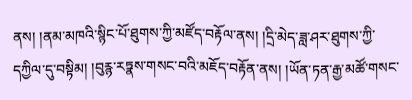ནས། །ནམ་མཁའི་སྙིང་པོ་ཐུགས་ཀྱི་མཛོད་བརྟོལ་ནས། །དྲི་མེད་ཟླ་ཤར་ཐུགས་ཀྱི་དཀྱིལ་དུ་བསྟིམ། །བུརྙ་རཏྣས་གསང་བའི་མཇོད་བརྟོན་ནས། །ཡོན་ཏན་རྒྱ་མཚོ་གསང་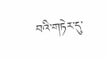བའི་གཏེར་དུ་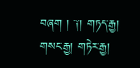བཞག ། ་༑། གཏད་རྒྱ། གསང་རྒྱ། གཏེར་རྒྱ།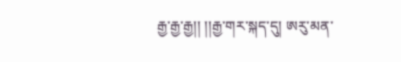རྒྱ་རྒྱ་རྒྱ།། །།རྒྱ་གར་སྐད་དུ། ཨརུ་མན་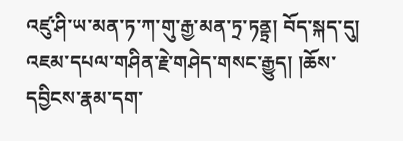འཛུ་ཤི་ཡ་མན་ཏ་ཀ་གུ་རྒྱ་མན་ཏྲ་ཏནྟྲ། བོད་སྐད་དུ། འཇམ་དཔལ་གཤིན་རྗེ་གཤེད་གསང་རྒྱུད། །ཆོས་དབྱིངས་རྣམ་དག་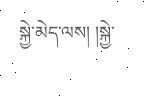སྐྱེ་མེད་ལས། །སྐྱེ་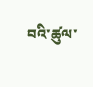བའི་ཚུལ་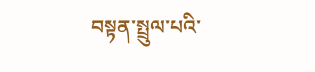བསྟན་སྤྲུལ་པའི་